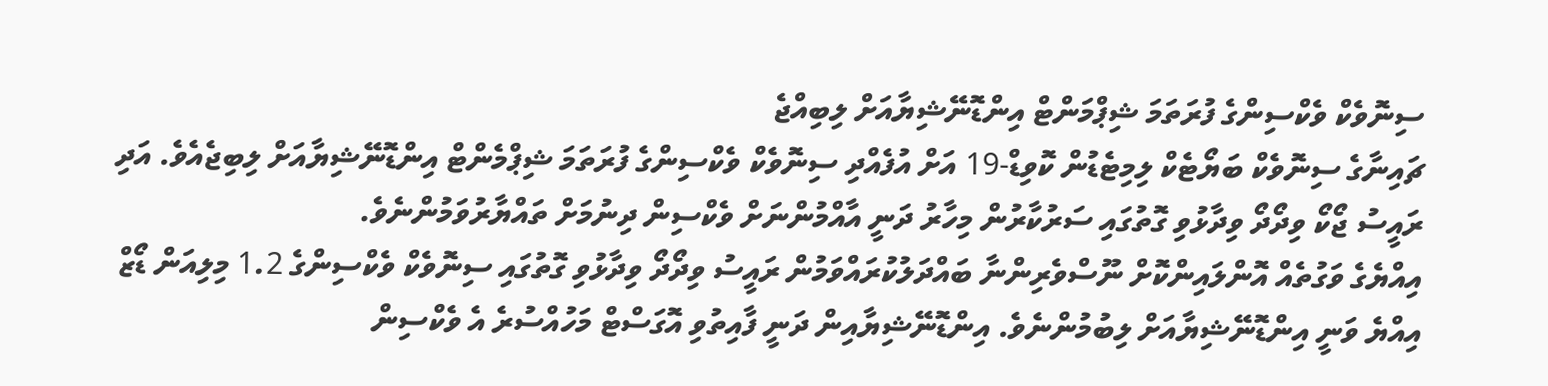ސިނޮވެކް ވެކްސިންގެ ފުރަތަމަ ޝިޕްމަންޓް އިންޑޮނޭޝިޔާއަށް ލިބިއްޖެ
ޗައިނާގެ ސިނޮވެކް ބަޔޯޓެކް ލިމިޓެޑުން ކޮވިޑް-19 އަށް އުފެއްދި ސިނޮވެކް ވެކްސިންގެ ފުރަތަމަ ޝިޕްމެންޓް އިންޑޮނޭޝިޔާއަށް ލިބިޖެއެވެ. އަދި ރައީސު ޖޯކޯ ވިދޯދޯ ވިދާޅުވި ގޮތުގައި ސަރުކާރުން މިހާރު ދަނީ އާއްމުންނަށް ވެކްސިން ދިނުމަށް ތައްޔާރުވަމުންނެވެ.
އިއްޔެގެ ވަގުތެއް އޮންލައިންކޮށް ނޫސްވެރިންނާ ބައްދަލުކުރައްވަމުން ރައީސު ވިދޯދޯ ވިދާޅުވި ގޮތުގައި ސިނޮވެކް ވެކްސިންގެ 1.2 މިލިއަން ޑޯޒް އިއްޔެ ވަނީ އިންޑޮނޭޝިޔާއަށް ލިބުމުންނެވެ. އިންޑޮނޭޝިޔާއިން ދަނީ ފާއިތުވި އޮގަސްޓް މަހުއްސުރެ އެ ވެކްސިން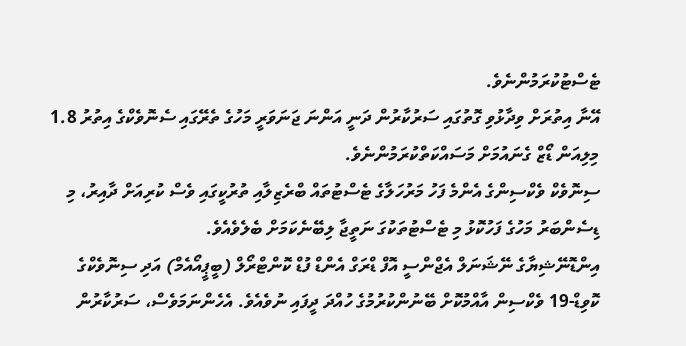ޓެސްޓުކުރަމުންނެވެ.
އޭނާ އިތުރަށް ވިދާޅުވި ގޮތުގައި ސަރުކާރުން ދަނީ އަންނަ ޖަނަވަރީ މަހުގެ ތެރޭގައި ސެނޮވެކްގެ އިތުރު 1.8 މިލިއަން ޑޯޒް ގެނައުމަށް މަސައްކަތްކުރަމުންނެވެ.
ސިނޮވެކް ވެކްސިންގެ އެންމެ ފަހު މަރުހަލާގެ ޓެސްޓުތައް ބްރެޒިލާއި ތުރުކީގައި ވެސް ކުރިއަށް ދާއިރު، މި ޑިސެންބަރު މަހުގެ ފަހުކޮޅު މި ޓެސްޓުތަކުގަ ނަތީޖާ ލިބޭނެކަމަށް ބެލެވެއެވެ.
އިންޑޮނޭޝިޔާގެ ނޭޝަނަލް އެޖްންސީ އޮފް ޑްރަގް އެންޑް ފުޑް ކޮންޓްރޯލް (ބީޕީއޯއެމް) އަދި ސިނޮވެކްގެ ކޮވިޑް-19 ވެކްސިން އާއްމުކޮށް ބޭނުންކުރުމުގެ ހުއްދަ ދީފައި ނުވެއެވެ. އެހެންނަމަވެސް، ސަރުކާރުން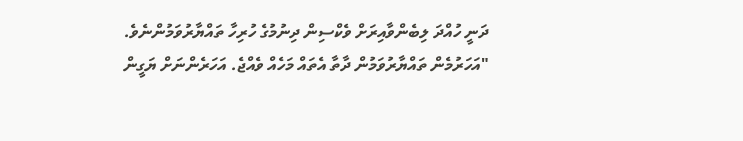ދަނީ ހުއްދަ ލިބެންވާއިރަށް ވެކްސިން ދިނުމުގެ ހުރިހާ ތައްޔާރުވަމުންނެވެ.
"އަހަރުމެން ތައްޔާރުވަމުން ދާތާ އެތައް މަހެއް ވެއްޖެ. އަހަރެންނަށް ޔަގީން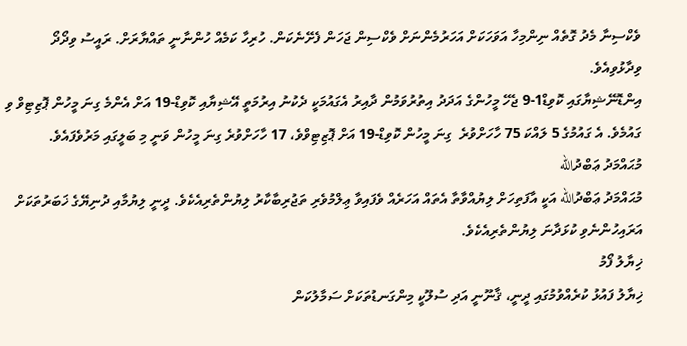ވެކްސިނާ މެދު ގޮތެއް ނިންމިހާ އަވަހަކަށް އަހަރުމެންނަށް ވެކްސިން ޖަހަން ފެށޭނެކަން. ހުރިހާ ކަމެއް ހުންނާނީ ތައްޔާރަށް. ރައީސު ވިދޯދޯ ވިދާޅުވިއެވެ.
އިންޑޮނޭޝިޔާގައި ކޮވިޑް1-9 ޖެހޭ މީހުންގެ އަދަދު އިތުރުވަމުން ދާއިރު އެގައުމަކީ ދެކުނު އިރުމަތީ އޭޝިޔާއި ކޮވިޑް-19 އަށް އެންމެ ގިނަ މީހުން ޕޮޒިޓިވް ވި ގައުމެވެ. އެ ގައުމުގެ 5 ލައްކަ 75 ހާހަށްވުރެ  ގިނަ މީހުން ކޮވިޑް-19 އަށް ޕޮޒިޓިވްވެ، 17 ހާހަށްވުރެ ގިނަ މީހުން ވަނީ މި ބަލީގައި މަރުވެފައެވެ.
މުޙައްމަދު ޢަބްދުالله
މުޙައްމަދު ޢަބްދުالله އަކީ އާފަތިހަށް ލިޔުއްވާތާ އެތައް އަހަރެއް ވެފައިވާ ޢިލްމުވެރި ތަޖުރިބާކާރު ލިޔުންތެރިއެކެވެ. ދީނީ ލިޔުމާއި ދުނިޔޭގެ ޚަބަރުތަކަށް އަރައިހުންނެވި ކުޅަދާނަ ލިޔުންތެރިއެކެވެ.
ޚިޔާލު ފޯމު
ޚިޔާލު ފައުޅު ކުރެއްވުމުގައި ދީނީ، ޤާނޫނީ އަދި ސުލޫކީ މިންގަނޑުތަކަށް ސަމާލުކަން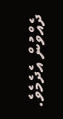ދެއްވުން އެދެމެވެ.